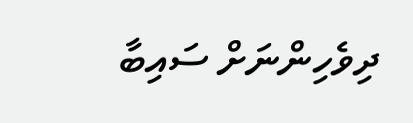ދިވެހިންނަށް ސައިބާ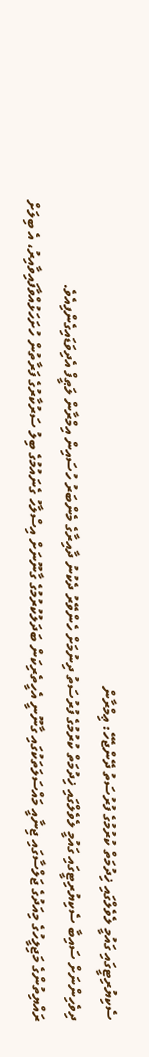ސެކިޔުރިޓީގައި ގައުމީ ލެވެލްގައި ޚިދުމަތް ކުރުމުގެ ފުރުސަތު ދޭންޖެހޭ: ޢިމްރާން
ދިވެހިންނަށް ސައިބާ ސެކިޔުރިޓީގައި ގައުމީ ލެވެލްގައި ޚިދުމަތް ކުރުމުގެ ފުރުސަތު ދިނުމަށް ހެންވޭރު ދެކުނު ދާއިރާގެ މެންބަރު ހުސައިން އިމްރާން ލަޠީފް އެދިވަޑައިގެންފިއެވެ.
ރައްޔިތުންގެ މަޖިލީހުގެ މިއަދުގެ ޖަލްސާގައި ޖިނާއީ މައްސަލަތަކުގައި ގާނޫނީ އެހީތެރިކަން ބަދަލުކުރުމުގެ ގާނޫނަށް އިސްލާހު ގެނައުމުގެ ބިލު ސަރުކާރުގެ ފަރާތުން ހުށަހަޅުއްވާފައިވާއިރު، އެ ބިލަށް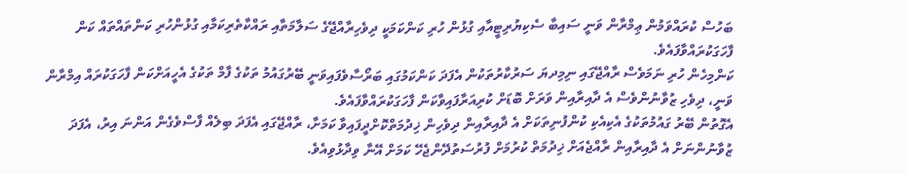ބަހުސް ކުރައްވަމުން ޢިމްރާން ވަނީ ސައިބާ ސެކިޔުރިޓީއާއި ގުޅުން ހުރި ކަންކަމަކީ ދިވެހިރާއްޖޭގެ ސަލާމަތާއި ރައްކާތެރިކަމާއި ގުޅުންހުރި ކަންތައްތައް ކަން ފާހަގަކުރައްވާފައެވެ.
ކަންމިހެން ހުރި ނަމަވެސް ރާއްޖޭގައި ނިމިދޔަ ސަރުކާރުތަކުން އެފަދަ ކަންކަމުގައި ބަރޯސާވެފައިވަނީ ބޭރުގައުމު ތަކުގެ ފާމް ތަކުގެ އެހީއަށްކަން ފާހަގަކުރައް އިމްރާން ވަނީ، ދިވެހި ޒުވާނުންވެސް އެ ދާއިރާއިން ވަރަށް ބޮޑަށް ކުރިއަރާފައިވާކަން ފާހަގަކުރައްވާފައެވެ.
އެގޮތުން ބޭރު ގައުމުތަކުގެ އެކިއެކި ކުންފުނިތަކަށް އެ ދާއިރާއިން ދިވެހިން ޚިދުމަތްކޮށްދީފައިވާ ކަމަށާ، ރާއްޖޭގައި އެފަދަ ބިލެއް ފާސްވެގެން އަންނަ އިރު، އެފަދަ ޒުވާނުންނަށް އެ ދާއިރާއިން ރާއްޖެއަށް ޚިދުމަތް ކުރުމަށް ފުރުސަތުދޭންޖެހޭ ކަމަށް އޭނާ ވިދާޅުވިއެވެ.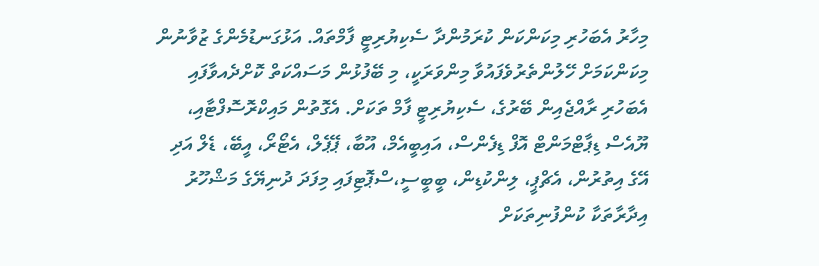މިހާރު އެބަހުރި މިކަންކަން ކުރަމުންދާ ސެކިޔުރިޓީ ފާމްތައް. އަޅުގަނޑުމެންގެ ޒުވާނުން މިކަންކަމަށް ހޭލުންތެރުވެފައުވާ މިންވަރަކީ، މި ބޭފުޅުން މަސައްކަތް ކޮށްދެއވާފައި އެބަހުރި ރާއްޖެއިން ބޭރުގެ، ސެކިޔުރިޓީ ފާމް ތަކަށް. އެގޮތުން މައިކްރޮސޮފްޓާއި، ޔޫއެސް ޑިޕާޓްމަންޓް އޮފް ޑިފެންސް، އައިބީއެމް، އޫބާ، ޕޭޕެލް، އެޓޯރޯ، އީބޭ، ޑެލް އަދި އޭގެ އިތުރުން، އެޗްޕީ، ލިންކުޑިން، ބީބީސީ،ސްޕޮޓިފައި މިފަދަ ދުނިޔޭގެ މަޝްހޫރު އިދާރާތަކާ ކުންފުނިތަކަށް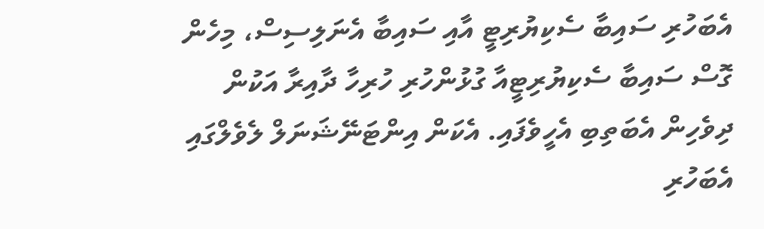އެބަހުރި ސައިބާ ސެކިޔުރިޓީ އާއި ސައިބާ އެނަލިސިސް، މިހެން ގޮސް ސައިބާ ސެކިޔުރިޓީއާ ގުޅުންހުރި ހުރިހާ ދާއިރާ އަކުން ދިވެހިން އެބަތިބި އެހީވެފައި. އެކަން އިންޓަނޭޝަނަލް ލެވެލްގައި އެބަހުރި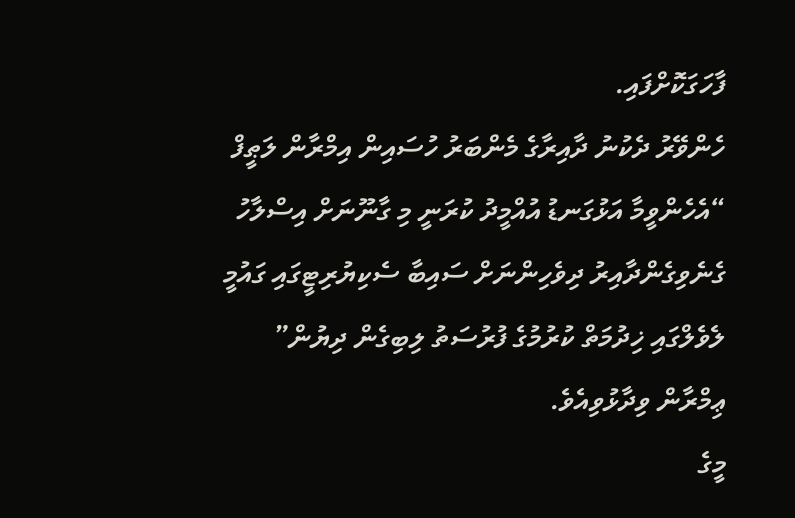ފާހަގަކޮށްފައި.
ހެންވޭރު ދެކުނު ދާއިރާގެ މެންބަރު ހުސައިން އިމްރާން ލަޠީފް
“އެހެންވީމާ އަޅުގަނޑު އުއްމީދު ކުރަނީ މި ގާނޫނަށް އިސްލާހު ގެނެވިގެންދާއިރު ދިވެހިންނަށް ސައިބާ ސެކިޔުރިޓީގައި ގައުމީ ލެވެލްގައި ޚިދުމަތް ކުރުމުގެ ފުރުސަތު ލިބިގެން ދިޔުން” ޢިމްރާން ވިދާޅުވިއެވެ.
މީގެ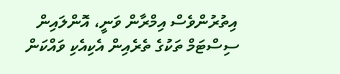އިތުރުންވެސް އިމްރާން ވަނީ، އޮންލައިން ސިސްޓަމް ތަކުގެ ތެރެއިން އެކިއެކި ވައްކަން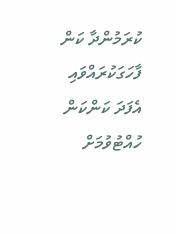ކުރަމުންދާ ކަން ފާހަގަކުރައްވައި އެފަދަ ކަންކަން ހުއްޓުވުމަށް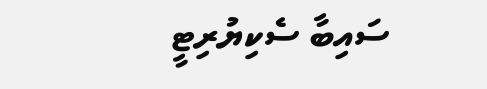ސައިބާ ސެކިޔުރިޓީ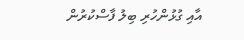އާއި ގުޅުންހުރި ބިލު ފާސްކުރުން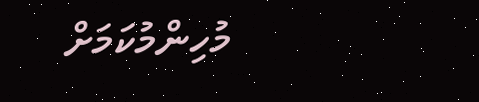މުހިންމުކަމަށް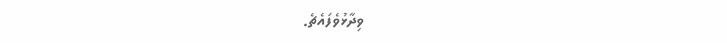ވިދާޅުވެފައެޗެ.